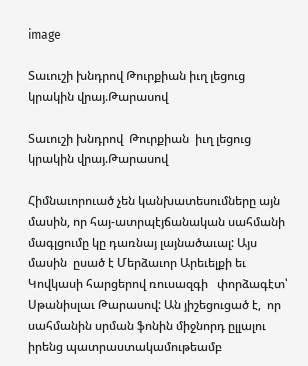image

Տաւուշի խնդրով Թուրքիան իւղ լեցուց կրակին վրայ.Թարասով

Տաւուշի խնդրով  Թուրքիան  իւղ լեցուց կրակին վրայ.Թարասով

Հիմնաւորուած չեն կանխատեսումները այն մասին, որ հայ-ատրպէյճանական սահմանի մագլցումը կը դառնայ լայնածաւալ: Այս մասին  ըսած է Մերձաւոր Արեւելքի եւ Կովկասի հարցերով ռուսազգի   փորձագէտ՝ Սթանիսլաւ Թարասով: Ան յիշեցուցած է,  որ սահմանին սրման ֆոնին միջնորդ ըլլալու իրենց պատրաստակամութեամբ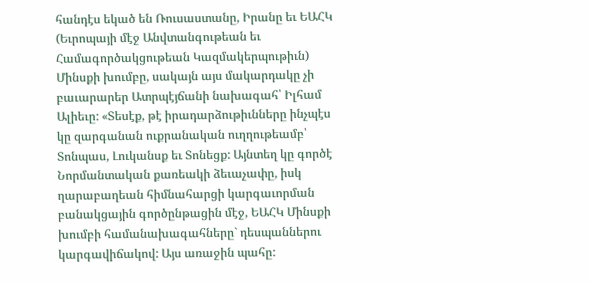հանդէս եկած են Ռուսաստանը, Իրանը եւ ԵԱՀԿ (Եւրոպայի մէջ Անվտանգութեան եւ Համագործակցութեան Կազմակերպութիւն) Մինսքի խումբը, սակայն այս մակարդակը չի բաւարարեր Ատրպէյճանի նախագահ՝ Իլհամ Ալիեւը: «Տեսէք, թէ իրադարձութիւնները ինչպէս կը զարգանան ուքրանական ուղղութեամբ՝ Տոնպաս, Լուկանսք եւ Տոնեցք: Այնտեղ կը գործէ Նորմանտական քառեակի ձեւաչափը, իսկ ղարաբաղեան հիմնահարցի կարգաւորման բանակցային գործընթացին մէջ, ԵԱՀԿ Մինսքի խումբի համանախագահները` դեսպաններու կարգավիճակով: Այս առաջին պահը: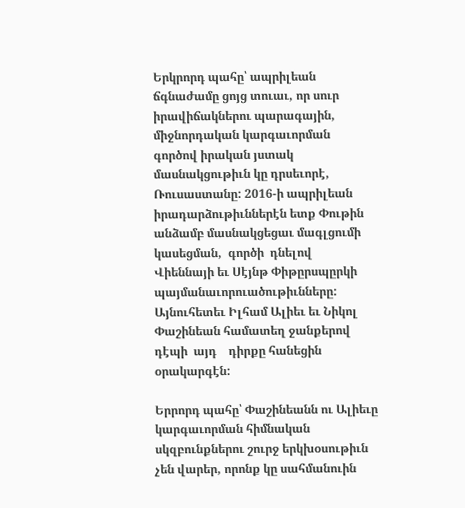Երկրորդ պահը՝ ապրիլեան ճգնաժամը ցոյց տուաւ, որ սուր իրավիճակներու պարագային, միջնորդական կարգաւորման գործով իրական յստակ մասնակցութիւն կը դրսեւորէ, Ռուսաստանը: 2016-ի ապրիլեան իրադարձութիւններէն ետք Փութին անձամբ մասնակցեցաւ մագլցումի կասեցման,  գործի  դնելով  Վիեննայի եւ Սէյնթ Փիթըրսպըրկի պայմանաւորուածութիւնները: Այնուհետեւ Իլհամ Ալիեւ եւ Նիկոլ Փաշինեան համատեղ ջանքերով  դէպի  այդ    դիրքը հանեցին օրակարգէն:

Երրորդ պահը՝ Փաշինեանն ու Ալիեւը կարգաւորման հիմնական սկզբունքներու շուրջ երկխօսութիւն չեն վարեր, որոնք կը սահմանուին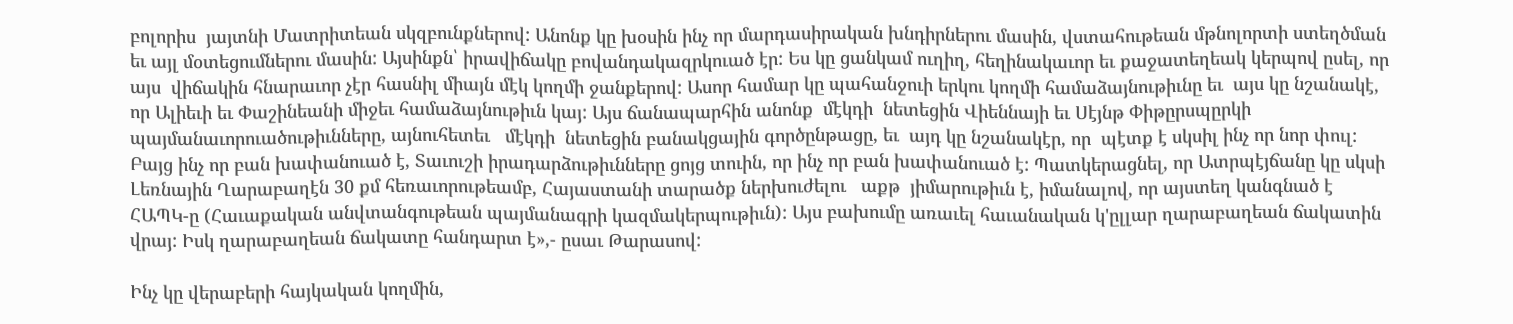բոլորիս  յայտնի Մատրիտեան սկզբունքներով: Անոնք կը խօսին ինչ որ մարդասիրական խնդիրներու մասին, վստահութեան մթնոլորտի ստեղծման եւ այլ մօտեցումներու մասին: Այսինքն՝ իրավիճակը բովանդակազրկուած էր: Ես կը ցանկամ ուղիղ, հեղինակաւոր եւ քաջատեղեակ կերպով ըսել, որ այս  վիճակին հնարաւոր չէր հասնիլ միայն մէկ կողմի ջանքերով: Ասոր համար կը պահանջուի երկու կողմի համաձայնութիւնը եւ  այս կը նշանակէ, որ Ալիեւի եւ Փաշինեանի միջեւ համաձայնութիւն կայ: Այս ճանապարհին անոնք  մէկդի  նետեցին Վիեննայի եւ Սէյնթ Փիթըրսպըրկի պայմանաւորուածութիւնները, այնուհետեւ   մէկդի  նետեցին բանակցային գործընթացը, եւ  այդ կը նշանակէր, որ  պէտք է սկսիլ ինչ որ նոր փուլ: Բայց ինչ որ բան խափանուած է, Տաւուշի իրադարձութիւնները ցոյց տուին, որ ինչ որ բան խափանուած է: Պատկերացնել, որ Ատրպէյճանը կը սկսի Լեռնային Ղարաբաղէն 30 քմ հեռաւորութեամբ, Հայաստանի տարածք ներխուժելու   աքթ  յիմարութիւն է, իմանալով, որ այստեղ կանգնած է ՀԱՊԿ-ը (Հաւաքական անվտանգութեան պայմանագրի կազմակերպութիւն): Այս բախումը առաւել հաւանական կ'ըլլար ղարաբաղեան ճակատին վրայ: Իսկ ղարաբաղեան ճակատը հանդարտ է»,- ըսաւ Թարասով:

Ինչ կը վերաբերի հայկական կողմին,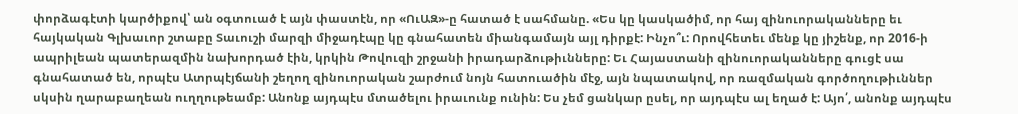փորձագէտի կարծիքով՝ ան օգտուած է այն փաստէն, որ «ՈւԱԶ»-ը հատած է սահմանը. «Ես կը կասկածիմ, որ հայ զինուորականները եւ հայկական Գլխաւոր շտաբը Տաւուշի մարզի միջադէպը կը գնահատեն միանգամայն այլ դիրքէ: Ինչո՞ւ: Որովհետեւ մենք կը յիշենք, որ 2016-ի ապրիլեան պատերազմին նախորդած էին, կրկին Թովուզի շրջանի իրադարձութիւնները: Եւ Հայաստանի զինուորականները գուցէ սա գնահատած են, որպէս Ատրպէյճանի շեղող զինուորական շարժում նոյն հատուածին մէջ, այն նպատակով, որ ռազմական գործողութիւններ սկսին ղարաբաղեան ուղղութեամբ: Անոնք այդպէս մտածելու իրաւունք ունին: Ես չեմ ցանկար ըսել, որ այդպէս ալ եղած է: Այո՛, անոնք այդպէս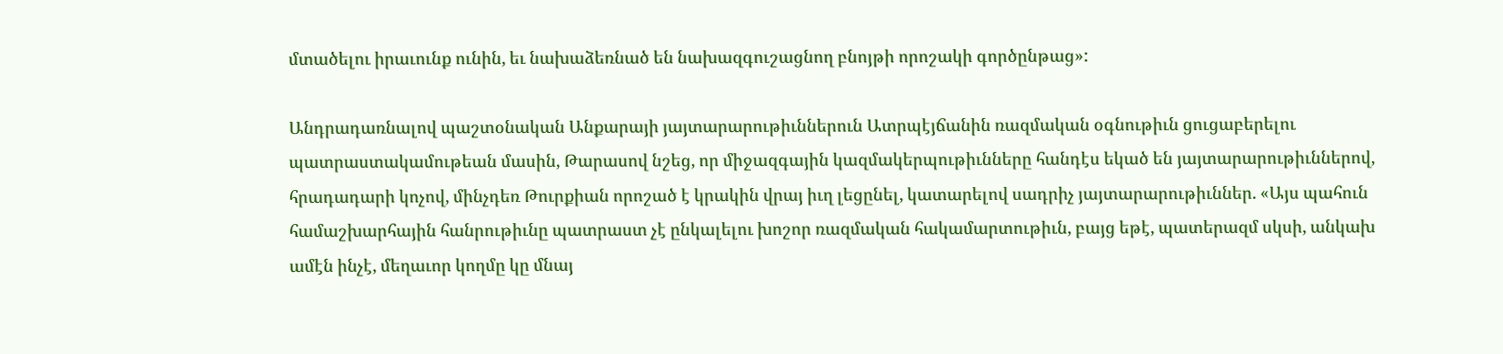մտածելու իրաւունք ունին, եւ նախաձեռնած են նախազգուշացնող բնոյթի որոշակի գործընթաց»:

Անդրադառնալով պաշտօնական Անքարայի յայտարարութիւններուն Ատրպէյճանին ռազմական օգնութիւն ցուցաբերելու պատրաստակամութեան մասին, Թարասով նշեց, որ միջազգային կազմակերպութիւնները հանդէս եկած են յայտարարութիւններով, հրադադարի կոչով, մինչդեռ Թուրքիան որոշած է կրակին վրայ իւղ լեցընել, կատարելով սադրիչ յայտարարութիւններ. «Այս պահուն համաշխարհային հանրութիւնը պատրաստ չէ ընկալելու խոշոր ռազմական հակամարտութիւն, բայց եթէ, պատերազմ սկսի, անկախ ամէն ինչէ, մեղաւոր կողմը կը մնայ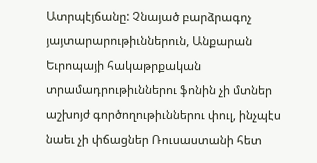Ատրպէյճանը: Չնայած բարձրագոչ յայտարարութիւններուն, Անքարան Եւրոպայի հակաթրքական տրամադրութիւններու ֆոնին չի մտներ աշխոյժ գործողութիւններու փուլ, ինչպէս նաեւ չի փճացներ Ռուսաստանի հետ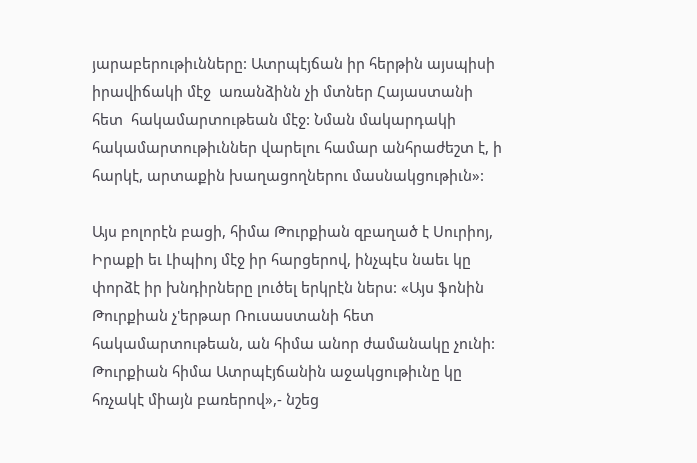յարաբերութիւնները: Ատրպէյճան իր հերթին այսպիսի իրավիճակի մէջ  առանձինն չի մտներ Հայաստանի հետ  հակամարտութեան մէջ: Նման մակարդակի հակամարտութիւններ վարելու համար անհրաժեշտ է, ի հարկէ, արտաքին խաղացողներու մասնակցութիւն»:

Այս բոլորէն բացի, հիմա Թուրքիան զբաղած է Սուրիոյ, Իրաքի եւ Լիպիոյ մէջ իր հարցերով, ինչպէս նաեւ կը փորձէ իր խնդիրները լուծել երկրէն ներս: «Այս ֆոնին Թուրքիան չ'երթար Ռուսաստանի հետ հակամարտութեան, ան հիմա անոր ժամանակը չունի: Թուրքիան հիմա Ատրպէյճանին աջակցութիւնը կը հռչակէ միայն բառերով»,- նշեց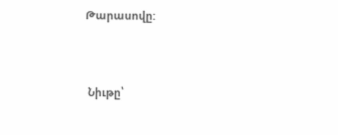Թարասովը:



 Նիւթը՝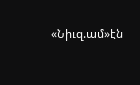«Նիւզ.ամ»էն